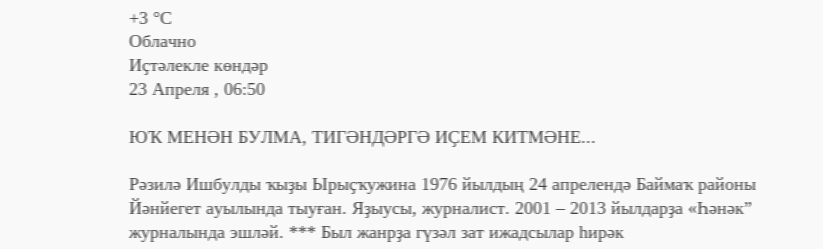+3 °С
Облачно
Иҫтәлекле көндәр
23 Апреля , 06:50

ЮҠ МЕНӘН БУЛМА, ТИГӘНДӘРГӘ ИҪЕМ КИТМӘНЕ...

Рәзилә Ишбулды ҡыҙы Ырыҫҡужина 1976 йылдың 24 апрелендә Баймаҡ районы Йәнйегет ауылында тыуған. Яҙыусы, журналист. 2001 – 2013 йылдарҙа «Һәнәк” журналында эшләй. *** Был жанрҙа гүзәл зат ижадсылар һирәк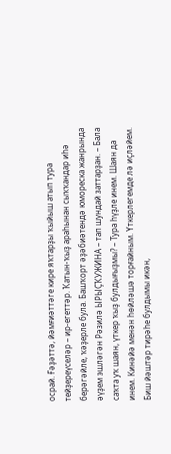осрай. Ғәҙәттә, йәмғиәттәге кире яҡтарҙы ҡыйыш атып тура тейҙереүселәр – ир-егеттәр. Ҡатын-ҡыҙ араһынан сыҡҡандар иһә берәгәйле, ҡәҙерле була. Башҡорт әҙәбиәтендә юмореска жанрында әүҙем эшләгән Рәзилә ЫРЫҪҠУЖИНА – тап шундай заттарҙан. – Бала саҡта уҡ шаян, үткер ҡыҙ булдығыҙмы? – Тура һүҙле инем. Шаян да инем. Кинәйә менән һөйләшә торғайным. Үткерлегемде лә иҫләйем. Биш йәштәр тирәһе булдымы икән,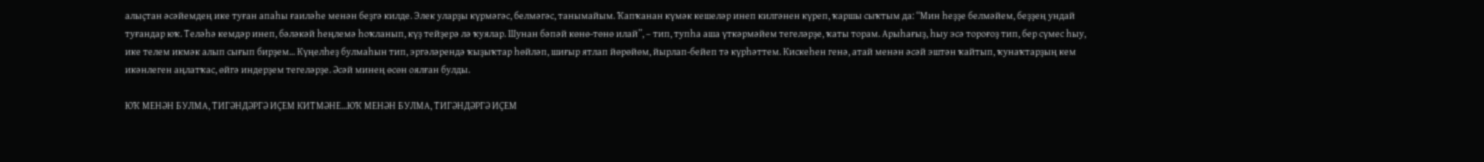алыҫтан әсәйемдең ике туған апаһы ғаиләһе менән беҙгә килде. Элек уларҙы күрмәгәс, белмәгәс, танымайым. Ҡапҡанан күмәк кешеләр инеп килгәнен күреп, ҡаршы сыҡтым да: “Мин һеҙҙе белмәйем, беҙҙең ундай туғандар юҡ. Теләһә кемдәр инеп, бәләкәй һеңлемә һоҡланып, күҙ тейҙерә лә ҡуялар. Шунан бәпәй көнө-төнө илай”, – тип, тупһа аша үткәрмәйем тегеләрҙе, ҡаты торам. Арыһағыҙ, һыу эсә тороғоҙ тип, бер сүмес һыу, ике телем икмәк алып сығып бирҙем... Күңелһеҙ булмаһын тип, эргәләрендә ҡыҙыҡтар һөйләп, шиғыр ятлап йөрөйөм, йырлап-бейеп тә күрһәттем. Кискеһен генә, атай менән әсәй эштән ҡайтып, ҡунаҡтарҙың кем икәнлеген аңлатҡас, өйгә индерҙем тегеләрҙе. Әсәй минең өсөн оялған булды.

ЮҠ МЕНӘН БУЛМА, ТИГӘНДӘРГӘ ИҪЕМ КИТМӘНЕ...ЮҠ МЕНӘН БУЛМА, ТИГӘНДӘРГӘ ИҪЕМ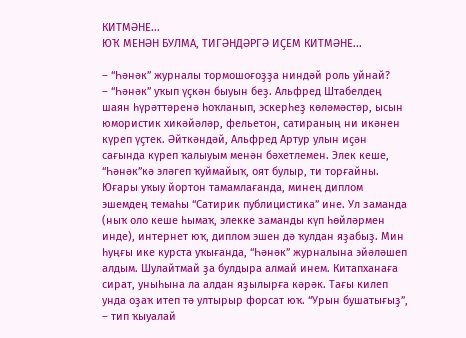КИТМӘНЕ...
ЮҠ МЕНӘН БУЛМА, ТИГӘНДӘРГӘ ИҪЕМ КИТМӘНЕ...

– “Һәнәк” журналы тормошоғоҙҙа ниндәй роль уйнай?
– “Һәнәк” уҡып үҫкән быуын беҙ. Альфред Штабелдең шаян һүрәттәренә һоҡланып, эскерһеҙ көләмәстәр, ысын юмористик хикәйәләр, фельетон, сатираның ни икәнен күреп үҫтек. Әйткәндәй, Альфред Артур улын иҫән сағында күреп ҡалыуым менән бәхетлемен. Элек кеше, “Һәнәк”кә эләгеп ҡуймайыҡ, оят булыр, ти торғайны.
Юғары уҡыу йортон тамамлағанда, минең диплом эшемдең темаһы “Сатирик публицистика” ине. Ул заманда (ныҡ оло кеше һымаҡ, элекке заманды күп һөйләрмен инде), интернет юҡ, диплом эшен дә ҡулдан яҙабыҙ. Мин һуңғы ике курста уҡығанда, “Һәнәк” журналына эйәләшеп алдым. Шулайтмай ҙа булдыра алмай инем. Китапханаға сират, уныһына ла алдан яҙылырға кәрәк. Тағы килеп унда оҙаҡ итеп тә ултырыр форсат юҡ. “Урын бушатығыҙ”, – тип ҡыуалай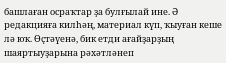башлаған осраҡтар ҙа булғылай ине. Ә редакцияға килһәң, материал күп, ҡыуған кеше лә юҡ. Өҫтәүенә, бик етди ағайҙарҙың шаяртыуҙарына рәхәтләнеп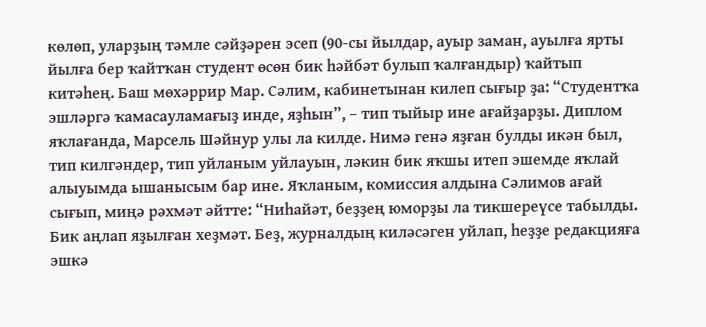көлөп, уларҙың тәмле сәйҙәрен эсеп (90-сы йылдар, ауыр заман, ауылға ярты йылға бер ҡайтҡан студент өсөн бик һәйбәт булып ҡалғандыр) ҡайтып китәһең. Баш мөхәррир Мар. Сәлим, кабинетынан килеп сығыр ҙа: “Студентҡа эшләргә ҡамасауламағыҙ инде, яҙһын”, – тип тыйыр ине ағайҙарҙы. Диплом яҡлағанда, Марсель Шәйнур улы ла килде. Нимә генә яҙған булды икән был, тип килгәндер, тип уйланым уйлауын, ләкин бик яҡшы итеп эшемде яҡлай алыуымда ышанысым бар ине. Яҡланым, комиссия алдына Сәлимов ағай сығып, миңә рәхмәт әйтте: “Ниһайәт, беҙҙең юморҙы ла тикшереүсе табылды. Бик аңлап яҙылған хеҙмәт. Беҙ, журналдың киләсәген уйлап, һеҙҙе редакцияға эшкә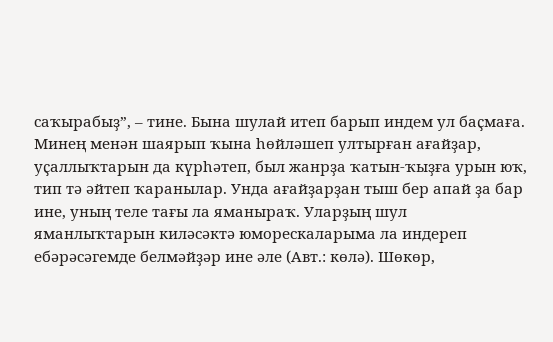саҡырабыҙ”, – тине. Бына шулай итеп барып индем ул баҫмаға. Минең менән шаярып ҡына һөйләшеп ултырған ағайҙар, уҫаллыҡтарын да күрһәтеп, был жанрҙа ҡатын-ҡыҙға урын юҡ, тип тә әйтеп ҡаранылар. Унда ағайҙарҙан тыш бер апай ҙа бар ине, уның теле тағы ла яманыраҡ. Уларҙың шул яманлыҡтарын киләсәктә юморескаларыма ла индереп ебәрәсәгемде белмәйҙәр ине әле (Авт.: көлә). Шөкөр,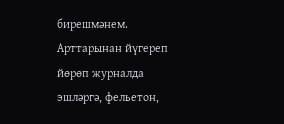бирешмәнем. Арттарынан йүгереп йөрөп журналда эшләргә, фельетон,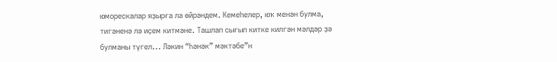юморескалар яҙырға ла өйрәндем. Кемеһелер, юҡ менән булма, тигәненә лә иҫем китмәне. Ташлап сығып китке килгән мәлдәр ҙә булманы түгел... Ләкин “Һәнәк” мәктәбе”н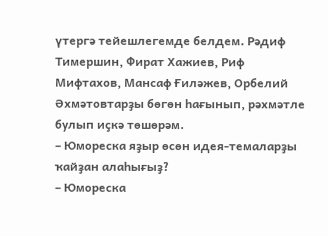үтергә тейешлегемде белдем. Рәдиф Тимершин, Фират Хажиев, Риф Мифтахов, Мансаф Ғиләжев, Орбелий Әхмәтовтарҙы бөгөн һағынып, рәхмәтле булып иҫкә төшөрәм.
– Юмореска яҙыр өсөн идея-темаларҙы ҡайҙан алаһығыҙ?
– Юмореска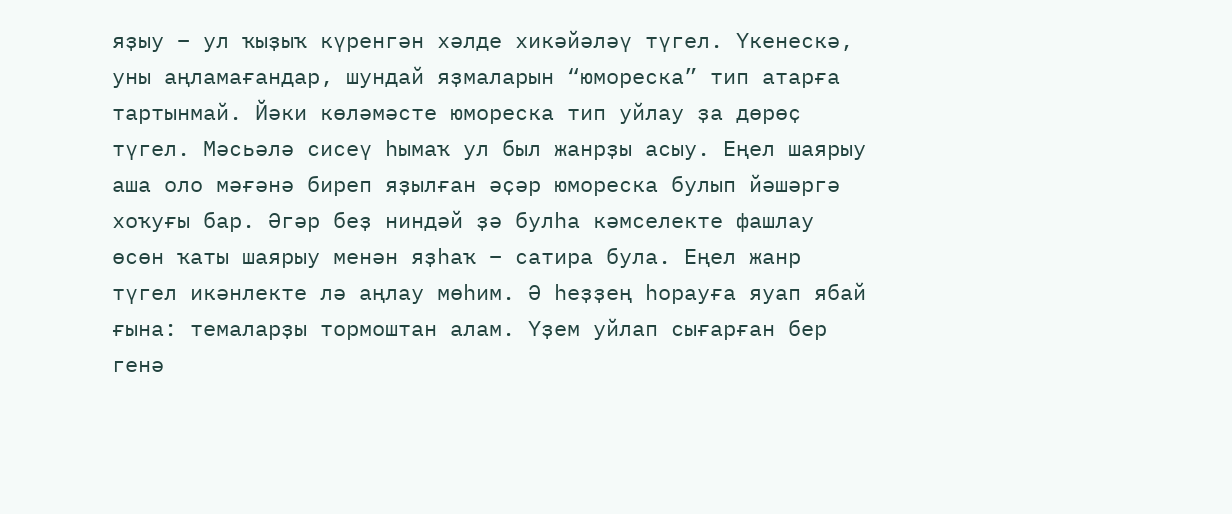яҙыу – ул ҡыҙыҡ күренгән хәлде хикәйәләү түгел. Үкенескә, уны аңламағандар, шундай яҙмаларын “юмореска” тип атарға тартынмай. Йәки көләмәсте юмореска тип уйлау ҙа дөрөҫ түгел. Мәсьәлә сисеү һымаҡ ул был жанрҙы асыу. Еңел шаярыу аша оло мәғәнә биреп яҙылған әҫәр юмореска булып йәшәргә хоҡуғы бар. Әгәр беҙ ниндәй ҙә булһа кәмселекте фашлау өсөн ҡаты шаярыу менән яҙһаҡ – сатира була. Еңел жанр түгел икәнлекте лә аңлау мөһим. Ә һеҙҙең һорауға яуап ябай ғына: темаларҙы тормоштан алам. Үҙем уйлап сығарған бер генә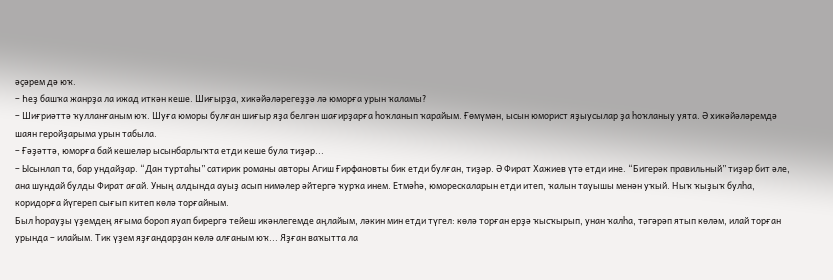әҫәрем дә юҡ.
– Һеҙ башҡа жанрҙа ла ижад иткән кеше. Шиғырҙа, хикәйәләрегеҙҙә лә юморға урын ҡаламы?
– Шиғриәттә ҡулланғаным юҡ. Шуға юморы булған шиғыр яҙа белгән шағирҙарға һоҡланып ҡарайым. Ғөмүмән, ысын юморист яҙыусылар ҙа һоҡланыу уята. Ә хикәйәләремдә шаян геройҙарыма урын табыла.
– Ғәҙәттә, юморға бай кешеләр ысынбарлыҡта етди кеше була тиҙәр...
– Ысынлап та, бар ундайҙар. “Дан туртаһы” сатирик романы авторы Агиш Ғирфановты бик етди булған, тиҙәр. Ә Фират Хажиев үтә етди ине. “Бигерәк правильный” тиҙәр бит әле, ана шундай булды Фират ағай. Уның алдында ауыҙ асып нимәлер әйтергә ҡурҡа инем. Етмәһә, юморескаларын етди итеп, ҡалын тауышы менән уҡый. Ныҡ ҡыҙыҡ булһа, коридорға йүгереп сығып китеп көлә торғайным.
Был һорауҙы үҙемдең яғыма бороп яуап бирергә тейеш икәнлегемде аңлайым, ләкин мин етди түгел: көлә торған ерҙә ҡысҡырып, унан ҡалһа, тәгәрәп ятып көләм, илай торған урында – илайым. Тик үҙем яҙғандарҙан көлә алғаным юҡ... Яҙған ваҡытта ла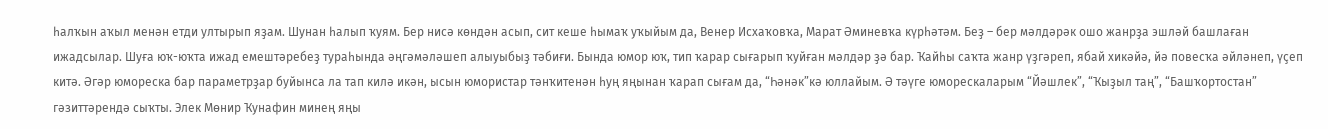һалҡын аҡыл менән етди ултырып яҙам. Шунан һалып ҡуям. Бер нисә көндән асып, сит кеше һымаҡ уҡыйым да, Венер Исхаҡовҡа, Марат Әминевҡа күрһәтәм. Беҙ – бер мәлдәрәк ошо жанрҙа эшләй башлаған ижадсылар. Шуға юҡ-юҡта ижад емештәребеҙ тураһында әңгәмәләшеп алыуыбыҙ тәбиғи. Бында юмор юҡ, тип ҡарар сығарып ҡуйған мәлдәр ҙә бар. Ҡайһы саҡта жанр үҙгәреп, ябай хикәйә, йә повесҡа әйләнеп, үҫеп китә. Әгәр юмореска бар параметрҙар буйынса ла тап килә икән, ысын юмористар тәнҡитенән һуң яңынан ҡарап сығам да, “Һәнәк”кә юллайым. Ә тәүге юморескаларым “Йәшлек”, “Ҡыҙыл таң”, “Башҡортостан” гәзиттәрендә сыҡты. Элек Мөнир Ҡунафин минең яңы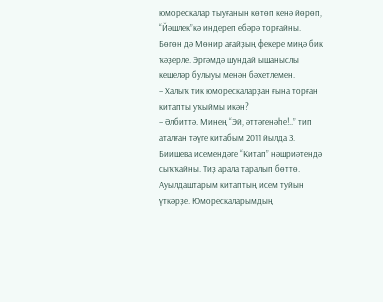юморескалар тыуғанын көтөп кенә йөрөп, “Йәшлек”кә индереп ебәрә торғайны. Бөгөн дә Мөнир ағайҙың фекере миңә бик ҡәҙерле. Эргәмдә шундай ышаныслы кешеләр булыуы менән бәхетлемен.
– Халыҡ тик юморескаларҙан ғына торған китапты уҡыймы икән?
– Әлбиттә. Минең “Эй, әттәгенәһе!..” тип аталған тәүге китабым 2011 йылда З. Биишева исемендәге “Китап” нәшриәтендә сыҡҡайны. Тиҙ арала таралып бөттө. Ауылдаштарым китаптың исем туйын үткәрҙе. Юморескаларымдың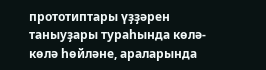прототиптары үҙҙәрен таныуҙары тураһында көлә-көлә һөйләне, араларында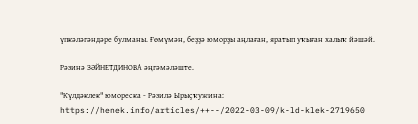үпкәләгәндәре булманы. Ғөмүмән, беҙҙә юморҙы аңлаған, яратып уҡыған халыҡ йәшәй.

Рәзинә ЗӘЙНЕТДИНОВА әңгәмәләште.

"Күлдәклек" юмореска - Рәзилә Ырыҫҡужина: https://henek.info/articles/++--/2022-03-09/k-ld-klek-2719650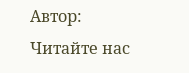Автор:
Читайте нас